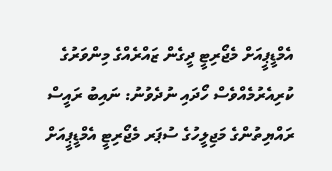އެމްޑީޕީއަށް މެޖޯރިޓީ ދީގެން ޒައްރެއްގެ މިންވަރުގެ ކުރިއެރުމެއްވެސް ހޯދައި ނުދެވުނު: ނައިބު ރައީސް
ރައްޔިތުންގެ މަޖިލީހުގެ ސުޕަރ މެޖޯރިޓީ އެމްޑީޕީއަށް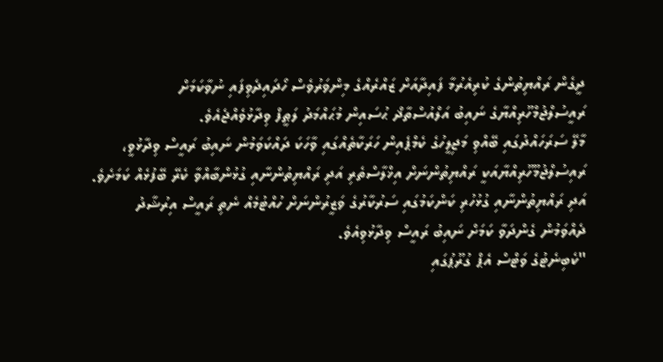ދީގެން ރައްޔިތުންގެ ކުރިއެރުމާ ފައިދާއަށް ޒައްރެއްގެ މިންވަރުވެސް ހޯދައިދެވިފައި ނުވާކަމަށް ރައީސުލްޖުމްހޫރިއްޔާގެ ނައިބު އަލްއުސްތާޛް ޙުސައިން މުޙައްމަދު ލަޠީފް ވިދާޅުވެއްޖެއެވެ.
މާލޭ ސަރަހައްދުގައި ބޭއްވި މަޖިލީހުގެ ކެމްޕެއިން ހަރަކާތެއްގައި ވާހަކަ ދައްކަވަމުން ނައިބު ރައީސް ވިދާޅުވީ، ރައިސުލްޖުމޫހޫރިއްޔާއަކީ ރައްޔިތުންނަށް އިޚްލާސްތެރި އަދި ރައްޔިތުންނާއި ގުޅުންބާއްވާ ކެރޭ ބޭފުޅެއް ކަމަށެވެ. އަދި ރައްޔިތުންނާއި ގުޅުހުރި ކަންކަމުގައި ސަރުކާރުގެ ވަޒީރުންނަށް ހުއްޓުމެއް ނެތި ރައީސް އިރުޝާދު ދެއްވަމުން ގެންދަވާ ކަމަށް ނައިބު ރައީސް ވިދާޅުވިއެވެ.
"ކެބިނެޓުގެ ވަޓްސް އެޕް ގުރޫޕުގައި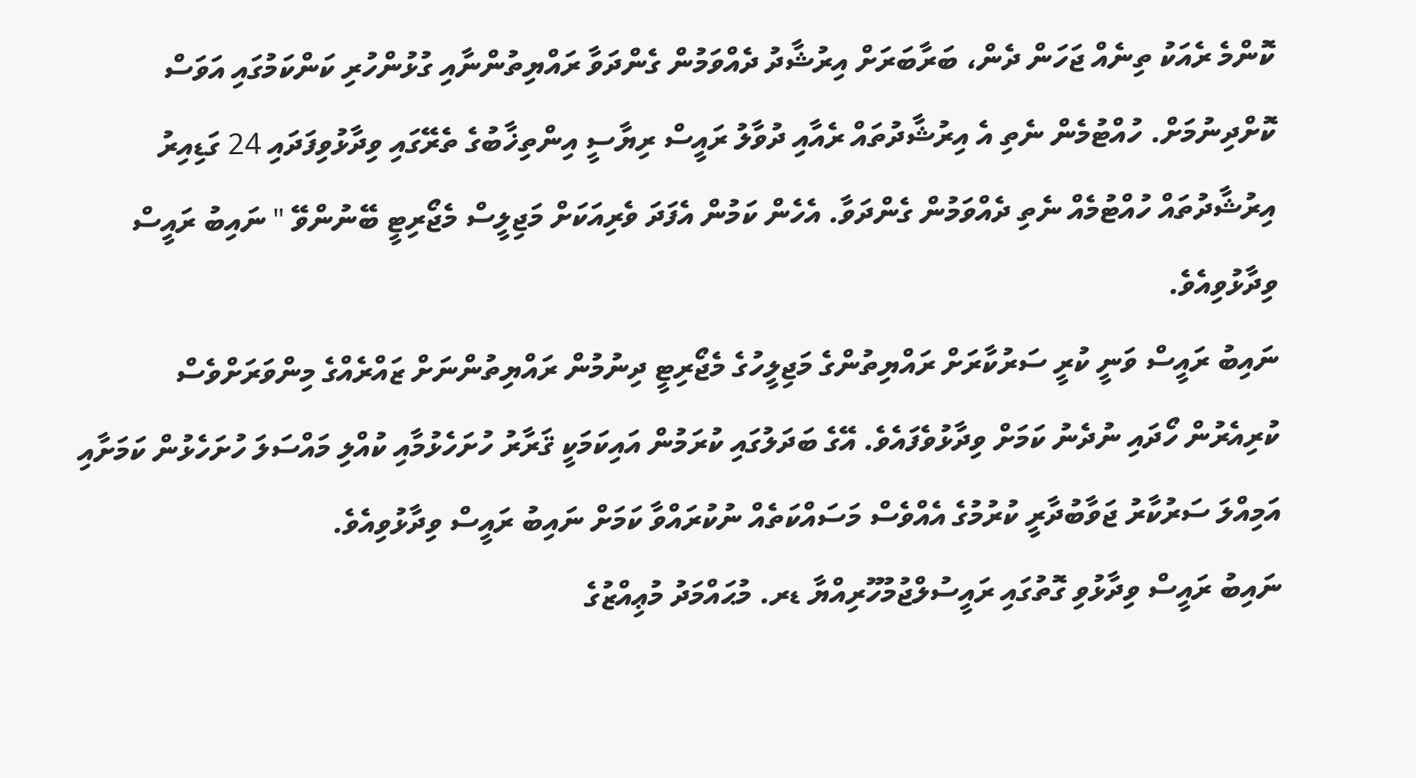ކޮންމެ ރެއަކު ތިނެއް ޖަހަން ދެން، ބަރާބަރަށް އިރުޝާދު ދެއްވަމުން ގެންދަވާ ރައްޔިތުންނާއި ގުޅުންހުރި ކަންކަމުގައި އަވަސް ކޮށްދިނުމަށް. ހުއްޓުމެން ނެތި އެ އިރުޝާދުތައް ރެއާއި ދުވާލު ރައީސް ރިޔާސީ އިންތިޚާބުގެ ތެރޭގައި ވިދާޅުވިފަދައި 24 ގަޑިއިރު އިރުޝާދުތައް ހުއްޓުމެއް ނެތި ދެއްވަމުން ގެންދަވާ. އެހެން ކަމުން އެފަދަ ވެރިއަކަށް މަޖިލީސް މެޖޯރިޓީ ބޭނުންވޭ " ނައިބު ރައީސް ވިދާޅުވިއެވެ.
ނައިބު ރައީސް ވަނީ ކުރީ ސަރުކާރަށް ރައްޔިތުންގެ މަޖިލީހުގެ މެޖޯރިޓީ ދިނުމުން ރައްޔިތުންނަށް ޒައްރެއްގެ މިންވަރަށްވެސް ކުރިއެރުން ހޯދައި ނުދެނު ކަމަށް ވިދާޅުވެފައެވެ. އޭގެ ބަދަލުގައި ކުރަމުން އައިކަމަކީ ޤަރާރު ހުށަހެޅުމާއި ކުއްލި މައްސަލަ ހުށަހެޅުން ކަމަށާއި އަމިއްލަ ސަރުކާރު ޖަވާބުދާރީ ކުރުމުގެ އެއްވެސް މަސައްކަތެއް ނުކުރައްވާ ކަމަށް ނައިބު ރައީސް ވިދާޅުވިއެވެ.
ނައިބު ރައީސް ވިދާޅުވި ގޮތުގައި ރައީސުލްޖުމުހޫރިއްޔާ ޑރ. މުޙައްމަދު މުޢިއްޒުގެ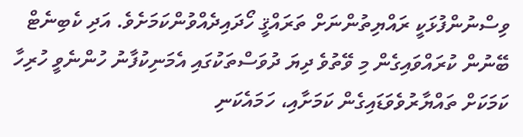ވިސްނުންފުޅަކީ ރައްޔިތުންނަށް ތަރައްޤީ ހޯދައިދެއްވުންކަމަށެވެ. އަދި ކެބިނެޓް ބޭނުން ކުރައްވައިގެން މި ވޭތުވެ ދިޔަ ދުވަސްތަކުގައި އެމަނިކުފާނު ހުންނެވީ ހުރިހާ ކަމަކަށް ތައްޔާރުވެވަޑައިގެން ކަމަށާއި، ހަމައެކަނި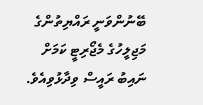ބޭނުންވަނީ ރައްޔިތުންގެ މަޖިލީހުގެ މެޖޯރިޓީ ކަމަށް ނައިބު ރައީސް ވިދާޅުވިއެވެ.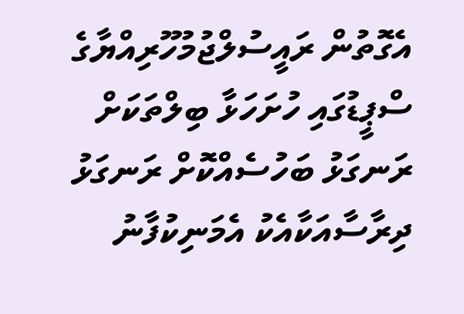އެގޮތުން ރައީސުލްޖުމުހޫރިއްޔާގެ ސްޕީޑުގައި ހުށަހަޅާ ބިލްތަކަށް ރަނގަޅު ބަހުސެއްކޮށް ރަނގަޅު ދިރާސާއަކާއެކު އެމަނިކުފާނު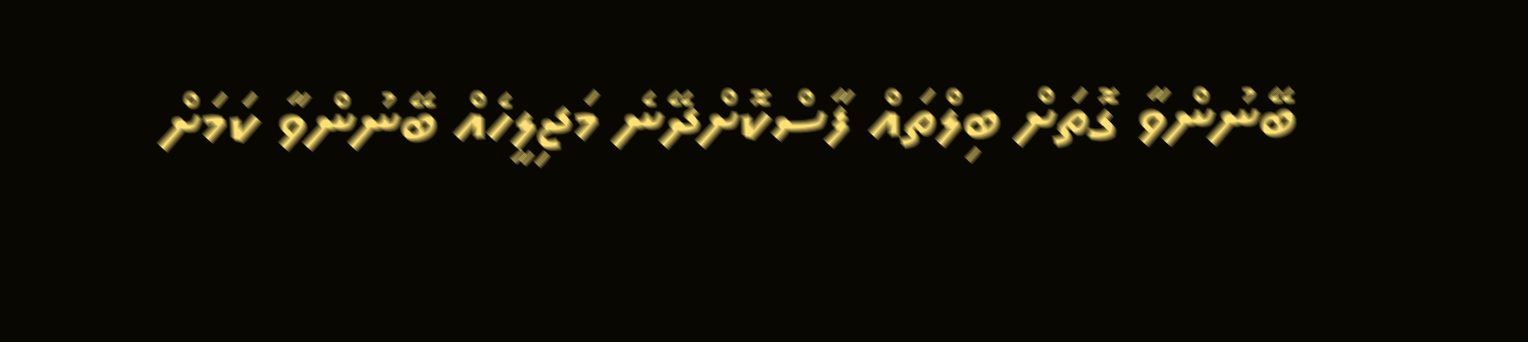ބޭނުންވާ ގޮތަށް ބިލްތައް ފާސްކޮށްދޭނެ މަޖިލީހެއް ބޭނުންވާ ކަމަށް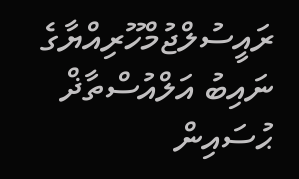ރައީސުލްޖުމްހޫރިއްޔާގެ ނައިބު އަލްއުސްތާޛް ޙުސައިން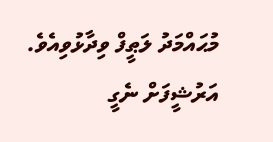މުޙައްމަދު ލަޠީފް ވިދާޅުވިއެވެ.
އަރުޝީފަށް ނެގީ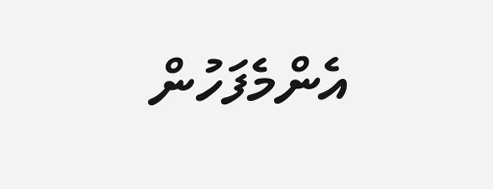އެންމެފަހުން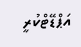އަޕްޑޭޓްކުރީ